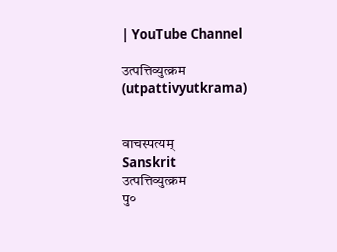| YouTube Channel

उत्पत्तिव्युत्क्रम (utpattivyutkrama)


वाचस्पत्यम्
Sanskrit
उत्पत्तिव्युत्क्रम
पु०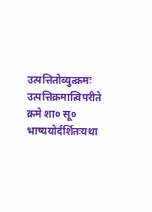उत्पत्तितोव्युत्क्रमः उत्पत्तिक्रमात्विपरीते क्रमे शा० सू० भाष्ययोर्दर्शितःयथा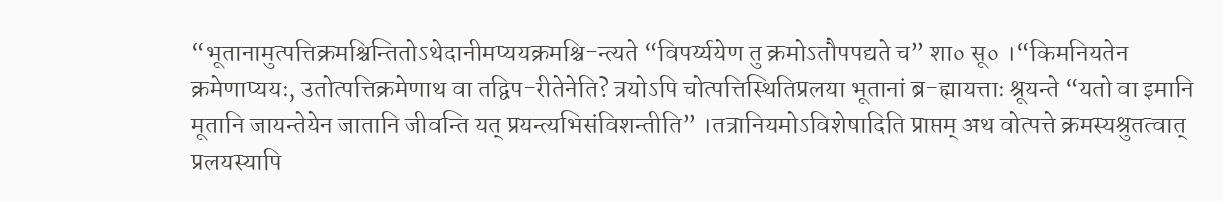“भूतानामुत्पत्तिक्रमश्चिन्तितोऽथेदानीमप्ययक्रमश्चि-न्त्यते “विपर्य्ययेण तु क्रमोऽतौपपद्यते च” शा० सू० ।“किमनियतेन क्रमेणाप्ययः, उतोत्पत्तिक्रमेणाथ वा तद्विप-रीतेनेति? त्रयोऽपि चोत्पत्तिस्थितिप्रलया भूतानां ब्र-ह्मायत्ताः श्रूयन्ते “यतो वा इमानि मूतानि जायन्तेयेन जातानि जीवन्ति यत् प्रयन्त्यभिसंविशन्तीति” ।तत्रानियमोऽविशेषादिति प्राप्तम् अथ वोत्पत्ते क्रमस्यश्रुतत्वात् प्रलयस्यापि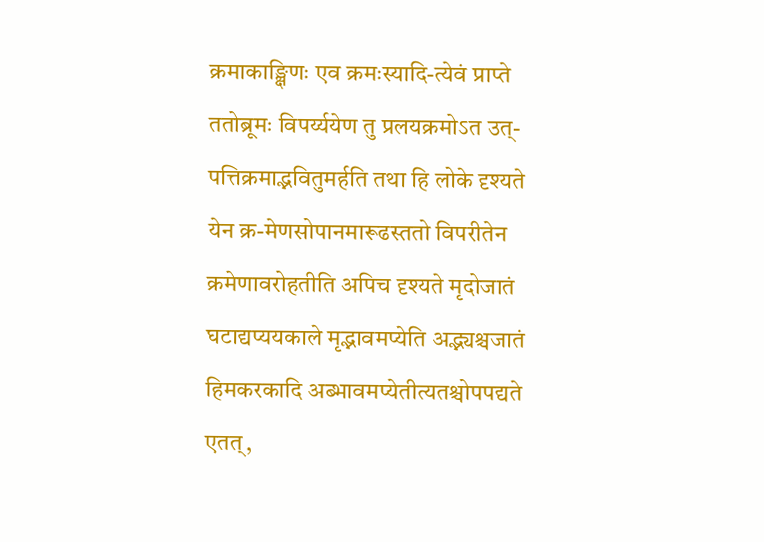क्रमाकाङ्क्षिणः एव क्रमःस्यादि-त्येवं प्राप्ते ततोब्रूमः विपर्य्ययेण तु प्रलयक्रमोऽत उत्-पत्तिक्रमाद्भवितुमर्हति तथा हि लोके दृश्यते येन क्र-मेणसोपानमारूढस्ततो विपरीतेन क्रमेणावरोहतीति अपिच दृश्यते मृदोजातं घटाद्यप्ययकाले मृद्भावमप्येति अद्भ्यश्चजातं हिमकरकादि अब्भावमप्येतीत्यतश्चोपपद्यते एतत्,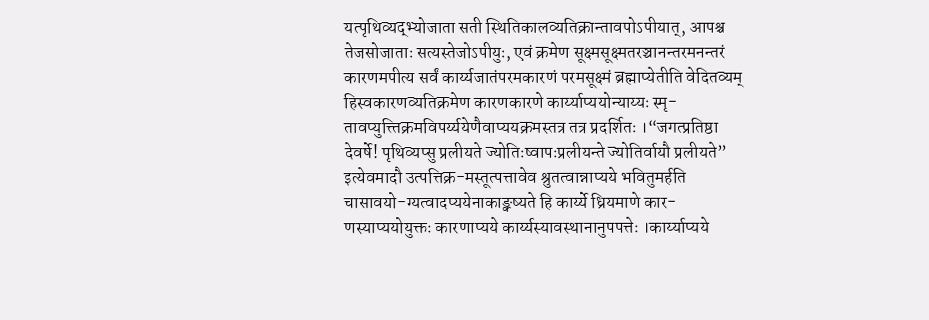यत्पृथिव्यद्भ्योजाता सती स्थितिकालव्यतिक्रान्तावपोऽपीयात्, आपश्च तेजसोजाताः सत्यस्तेजोऽपीयुः, एवं क्रमेण सूक्ष्मसूक्ष्मतरञ्चानन्तरमनन्तरं कारणमपीत्य सर्वं कार्य्यजातंपरमकारणं परमसूक्ष्मं ब्रह्माप्येतीति वेदितव्यम् हिस्वकारणव्यतिक्रमेण कारणकारणे कार्य्याप्ययोन्याय्यः स्मृ-तावप्युत्त्तिक्रमविपर्य्ययेणैवाप्ययक्रमस्तत्र तत्र प्रदर्शितः ।“जगत्प्रतिष्ठा देवर्षे! पृथिव्यप्सु प्रलीयते ज्योतिःष्वापःप्रलीयन्ते ज्योतिर्वायौ प्रलीयते” इत्येवमादौ उत्पत्तिक्र-मस्तूत्पत्तावेव श्रुतत्वान्नाप्यये भवितुमर्हति चासावयो-ग्यत्वादप्ययेनाकाङ्क्ष्यते हि कार्य्ये ध्रियमाणे कार-णस्याप्ययोयुक्तः कारणाप्यये कार्य्यस्यावस्थानानुपपत्तेः ।कार्य्याप्यये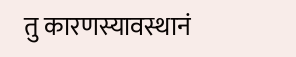तु कारणस्यावस्थानं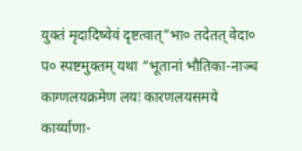युक्तं मृदादिष्वेवं दृष्टत्वात्”भा० तदेतत् वेदा० प० स्पष्टमुक्तम् यथा “भूतानां भौतिका-नाञ्च काग्णलयक्रमेण लयः कारणलयसमये कार्य्याणा-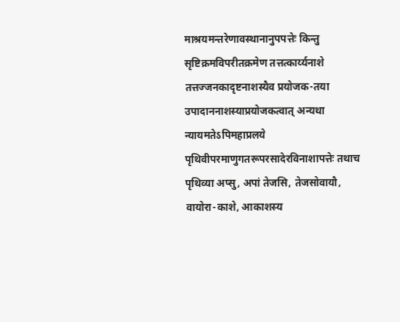माश्रयमन्तरेणावस्थानानुपपत्तेः किन्तु सृष्टिक्रमविपरीतक्रमेण तत्तत्कार्य्यनाशे तत्तज्जनकादृष्टनाशस्यैव प्रयोजक-तया उपादाननाशस्याप्रयोजकत्वात् अन्यथा न्यायमतेऽपिमहाप्रलये पृथिवीपरमाणुगतरूपरसादेरविनाशापत्तेः तथाच पृथिव्या अप्सु, अपां तेजसि, तेजसोवायौ, वायोरा-काशे, आकाशस्य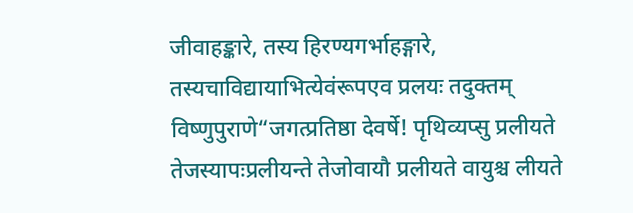जीवाहङ्कारे, तस्य हिरण्यगर्भाहङ्गारे, तस्यचाविद्यायाभित्येवंरूपएव प्रलयः तदुक्तम् विष्णुपुराणे“जगत्प्रतिष्ठा देवर्षे! पृथिव्यप्सु प्रलीयते तेजस्यापःप्रलीयन्ते तेजोवायौ प्रलीयते वायुश्च लीयते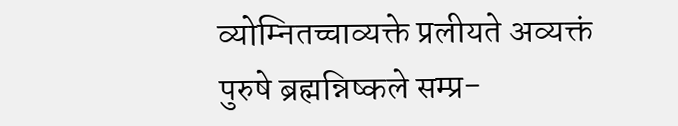व्योम्नितच्चाव्यक्ते प्रलीयते अव्यक्तं पुरुषे ब्रह्मन्निष्कले सम्प्र-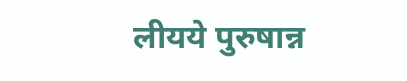लीयये पुरुषान्न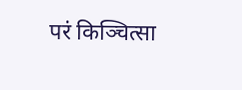परं किञ्चित्सा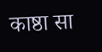काष्ठा सा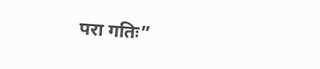परा गतिः”